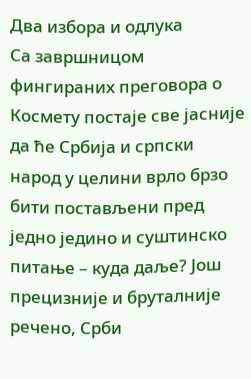Два избора и одлука
Са завршницом фингираних преговора о Космету постаје све јасније да ће Србија и српски народ у целини врло брзо бити постављени пред једно једино и суштинско питање – куда даље? Још прецизније и бруталније речено, Срби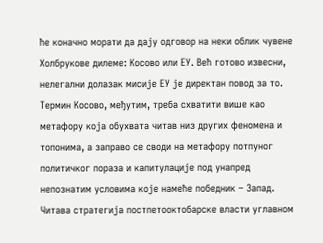ће коначно морати да дају одговор на неки облик чувене Холбрукове дилеме: Косово или ЕУ. Већ готово извесни, нелегални долазак мисије ЕУ је директан повод за то.
Термин Косово, међутим, треба схватити више као метафору која обухвата читав низ других феномена и топонима, а заправо се своди на метафору потпуног политичког пораза и капитулације под унапред непознатим условима које намеће победник – Запад. Читава стратегија постпетооктобарске власти углавном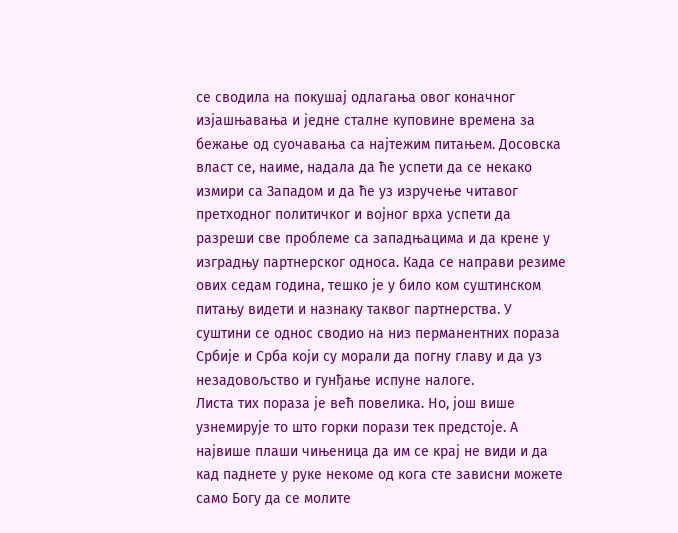се сводила на покушај одлагања овог коначног изјашњавања и једне сталне куповине времена за бежање од суочавања са најтежим питањем. Досовска власт се, наиме, надала да ће успети да се некако измири са Западом и да ће уз изручење читавог претходног политичког и војног врха успети да разреши све проблеме са западњацима и да крене у изградњу партнерског односа. Када се направи резиме ових седам година, тешко је у било ком суштинском питању видети и назнаку таквог партнерства. У суштини се однос сводио на низ перманентних пораза Србије и Срба који су морали да погну главу и да уз незадовољство и гунђање испуне налоге.
Листа тих пораза је већ повелика. Но, још више узнемирује то што горки порази тек предстоје. А највише плаши чињеница да им се крај не види и да кад паднете у руке некоме од кога сте зависни можете само Богу да се молите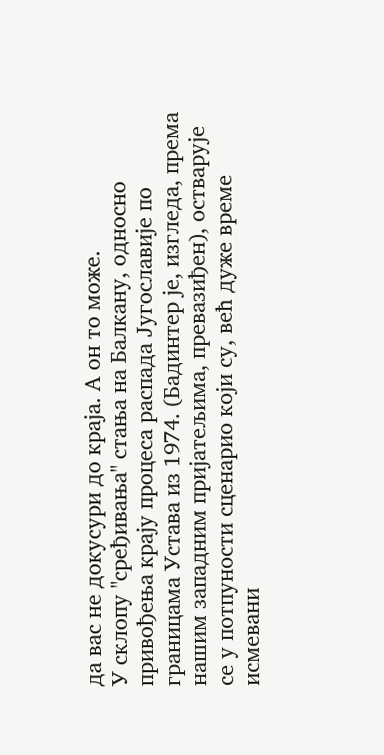да вас не докусури до краја. А он то може.
У склопу "сређивања" стања на Балкану, односно привођења крају процеса распада Југославије по границама Устава из 1974. (Бадинтер је, изгледа, према нашим западним пријатељима, превазиђен), остварује се у потпуности сценарио који су, већ дуже време исмевани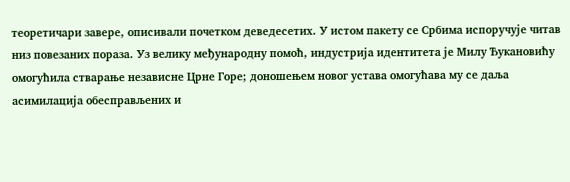теоретичари завере, описивали почетком деведесетих. У истом пакету се Србима испоручује читав низ повезаних пораза. Уз велику међународну помоћ, индустрија идентитета је Милу Ђукановићу омогућила стварање независне Црне Горе; доношењем новог устава омогућава му се даља асимилација обесправљених и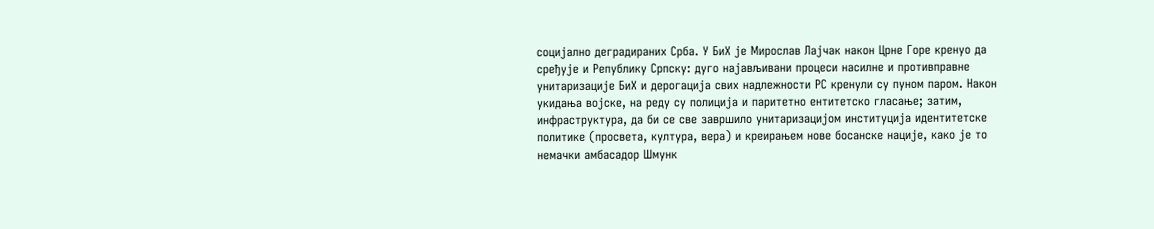социјално деградираних Срба. У БиХ је Мирослав Лајчак након Црне Горе кренуо да сређује и Републику Српску: дуго најављивани процеси насилне и противправне унитаризације БиХ и дерогација свих надлежности РС кренули су пуном паром. Након укидања војске, на реду су полиција и паритетно ентитетско гласање; затим, инфраструктура, да би се све завршило унитаризацијом институција идентитетске политике (просвета, култура, вера) и креирањем нове босанске нације, како је то немачки амбасадор Шмунк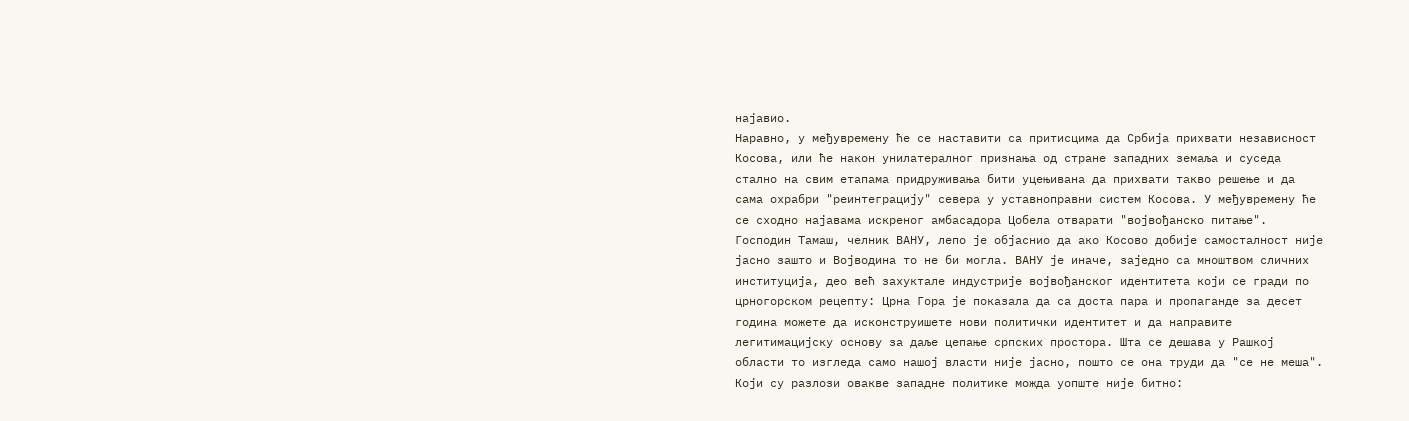најавио.
Наравно, у међувремену ће се наставити са притисцима да Србија прихвати независност Косова, или ће након унилатералног признања од стране западних земаља и суседа стално на свим етапама придруживања бити уцењивана да прихвати такво решење и да сама охрабри "реинтеграцију" севера у уставноправни систем Косова. У међувремену ће се сходно најавама искреног амбасадора Цобела отварати "војвођанско питање". Господин Тамаш, челник ВАНУ, лепо је објаснио да ако Косово добије самосталност није јасно зашто и Војводина то не би могла. ВАНУ је иначе, заједно са мноштвом сличних институција, део већ захуктале индустрије војвођанског идентитета који се гради по црногорском рецепту: Црна Гора је показала да са доста пара и пропаганде за десет година можете да исконструишете нови политички идентитет и да направите легитимацијску основу за даље цепање српских простора. Шта се дешава у Рашкој области то изгледа само нашој власти није јасно, пошто се она труди да "се не меша".
Који су разлози овакве западне политике можда уопште није битно: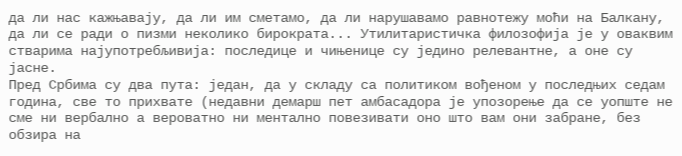да ли нас кажњавају, да ли им сметамо, да ли нарушавамо равнотежу моћи на Балкану, да ли се ради о пизми неколико бирократа... Утилитаристичка филозофија је у оваквим стварима најупотребљивија: последице и чињенице су једино релевантне, а оне су јасне.
Пред Србима су два пута: један, да у складу са политиком вођеном у последњих седам година, све то прихвате (недавни демарш пет амбасадора је упозорење да се уопште не сме ни вербално а вероватно ни ментално повезивати оно што вам они забране, без обзира на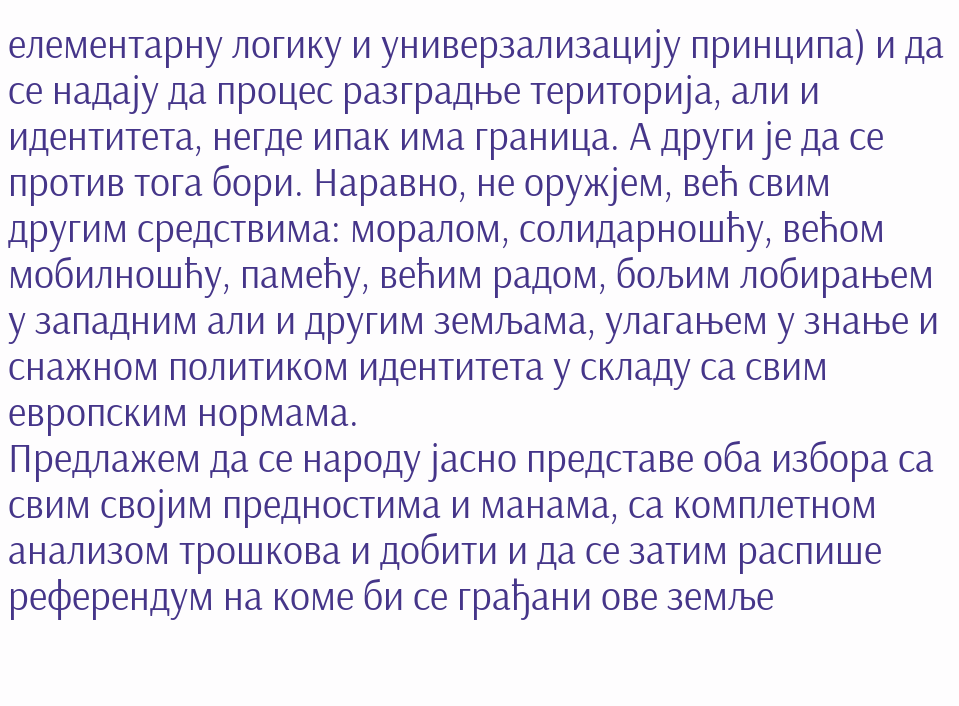елементарну логику и универзализацију принципа) и да се надају да процес разградње територија, али и идентитета, негде ипак има граница. А други је да се против тога бори. Наравно, не оружјем, већ свим другим средствима: моралом, солидарношћу, већом мобилношћу, памећу, већим радом, бољим лобирањем у западним али и другим земљама, улагањем у знање и снажном политиком идентитета у складу са свим европским нормама.
Предлажем да се народу јасно представе оба избора са свим својим предностима и манама, са комплетном анализом трошкова и добити и да се затим распише референдум на коме би се грађани ове земље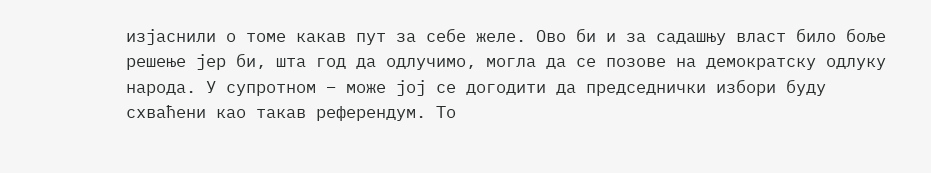изјаснили о томе какав пут за себе желе. Ово би и за садашњу власт било боље решење јер би, шта год да одлучимо, могла да се позове на демократску одлуку народа. У супротном – може јој се догодити да председнички избори буду схваћени као такав референдум. То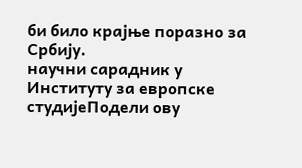би било крајње поразно за Србију.
научни сарадник у Институту за европске студијеПодели ову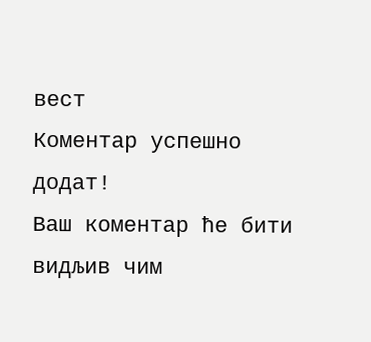вест
Комeнтар успeшно додат!
Ваш комeнтар ћe бити видљив чим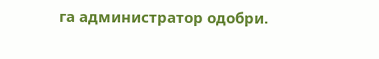га администратор одобри.